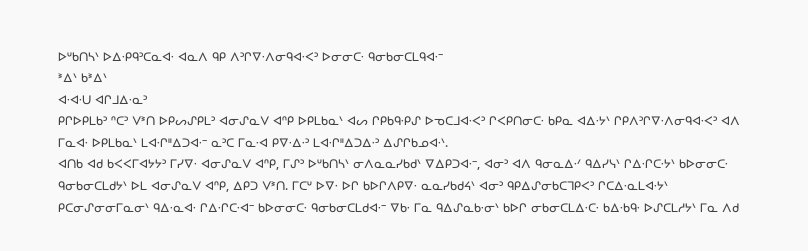ᐅᐡᑲᑎᓴᐠ ᐅᐃᐧᑭᑫᐣᑕᓇᐊᐧ ᐊᓇᐱ ᑫᑭ ᐱᐣᒋᐁᐧᐱᓂᑫᐊᐧᐸᐣ ᐅᓂᓂᑕᐧ ᑫᓂᑲᓂᑕᒪᑫᐊᐧᐨ
ᕑᐃᐠ ᑲᕑᐃᐠ
ᐊᐧᐊᐧᑌ ᐊᒋᒧᐃᐧᓇᐣ
ᑭᒋᐅᑭᒪᑲᐣ ᐢᑕᐣ ᐯᕑᑎ ᐅᑭᔕᔑᑭᒪᐣ ᐊᓂᔑᓇᐯ ᐊᐢᑭ ᐅᑭᒪᑲᓇᐠ ᐊᔕ ᒋᑭᑲᑫᐧᑭᔑ ᐅᓀᑕᒧᐊᐧᐸᐣ ᒋᐸᑭᑎᓂᑕᐧ ᑲᑭᓇ ᐊᐃᐧᔭᐠ ᒋᑭᐱᐣᒋᐁᐧᐱᓂᑫᐊᐧᐸᐣ ᐊᐱ ᒥᓇᐊᐧ ᐅᑭᒪᑲᓇᐠ ᒪᐊᐧᒋᐦᐃᑐᐊᐧᐨ ᓇᐣᑕ ᒥᓇᐧᐊ ᑭᐁᐧᐃᐧᐣ ᒪᐊᐧᒋᐦᐃᑐᐃᐧᐣ ᐃᔑᒋᑲᓄᐊᐧᐠ.
ᐊᑎᑲ ᐊᑯ ᑲᐸᐸᒥᐊᔭᔭᐣ ᒥᓯᐁᐧ ᐊᓂᔑᓇᐯ ᐊᐢᑭ, ᒥᔑᐣ ᐅᐡᑲᑎᓴᐠ ᓂᐱᓇᓇᓯᑲᑯᐠ ᐁᐃᑭᑐᐊᐧᐨ, ᐊᓂᐣ ᐊᐱ ᑫᓂᓇᐃᐧᐟ ᑫᐃᓯᓭᐠ ᒋᐃᐧᒋᑕᐧᔭᐠ ᑲᐅᓂᓂᑕᐧ ᑫᓂᑲᓂᑕᒪᑯᔭᐠ ᐅᒪ ᐊᓂᔑᓇᐯ ᐊᐢᑭ, ᐃᑭᑐ ᐯᕑᑎ. ᒥᑕᐡ ᐅᐁᐧ ᐅᒋ ᑲᐅᒋᐱᑭᐁᐧ ᓇᓇᓯᑲᑯᔦᐠ ᐊᓂᐣ ᑫᑭᐃᔑᓂᑲᑕᒣᑭᐸᐣ ᒋᑕᐃᐧᓇᒪᐊᐧᔭᐠ ᑭᑕᓂᔑᓂᓂᒥᓇᓂᐠ ᑫᐃᐧᓇᐊᐧ ᒋᐃᐧᒋᑕᐧᐊᐨ ᑲᐅᓂᓂᑕᐧ ᑫᓂᑲᓂᑕᒪᑯᐊᐧᐨ ᐁᑲᐧ ᒥᓇ ᑫᐃᔑᓇᑲᐧᓂᐠ ᑲᐅᒋ ᓂᑲᓂᑕᒪᐃᐧᑕᐧ ᑲᐃᐧᑲᑫᐧ ᐅᔑᑕᒪᓱᔭᐠ ᒥᓇ ᐱᑯ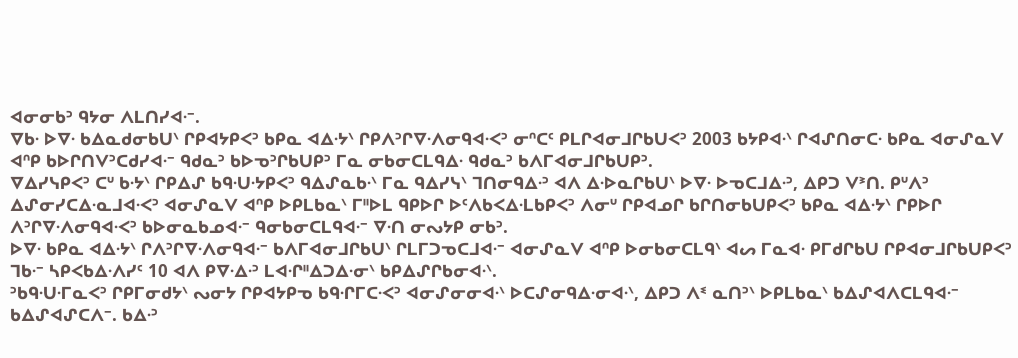ᐊᓂᓂᑲᐣ ᑫᔭᓂ ᐱᒪᑎᓯᐊᐧᐨ.
ᐁᑲᐧ ᐅᐁᐧ ᑲᐃᓇᑯᓂᑲᑌᐠ ᒋᑭᐊᔭᑭᐸᐣ ᑲᑭᓇ ᐊᐃᐧᔭᐠ ᒋᑭᐱᐣᒋᐁᐧᐱᓂᑫᐊᐧᐸᐣ ᓂᐢᑕᑦ ᑭᒪᒋᐊᓂᒧᒋᑲᑌᐸᐣ 2003 ᑲᔭᑭᐊᐧᐠ ᒋᐊᔑᑎᓂᑕᐧ ᑲᑭᓇ ᐊᓂᔑᓇᐯ ᐊᐢᑭ ᑲᐅᒋᑎᐯᐣᑕᑯᓯᐊᐧᐨ ᑫᑯᓇᐣ ᑲᐅᓀᐣᒋᑲᑌᑭᐣ ᒥᓇ ᓂᑲᓂᑕᒪᑫᐃᐧ ᑫᑯᓇᐣ ᑲᐱᒥᐊᓂᒧᒋᑲᑌᑭᐣ.
ᐁᐃᓯᓭᑭᐸᐣ ᑕᐡ ᑲᐧᔭᐠ ᒋᑭᐃᔑ ᑲᑫᐧᑌᐧᔭᑭᐸᐣ ᑫᐃᔑᓇᑲᐧᐠ ᒥᓇ ᑫᐃᓯᓭᐠ ᒣᑎᓂᑫᐃᐧᐣ ᐊᐱ ᐃᐧᐅᓇᒋᑲᑌᐠ ᐅᐁᐧ ᐅᓀᑕᒧᐃᐧᐣ, ᐃᑭᑐ ᐯᕑᑎ. ᑭᐡᐱᐣ ᐃᔑᓂᓯᑕᐃᐧᓇᒧᐊᐧᐸᐣ ᐊᓂᔑᓇᐯ ᐊᐢᑭ ᐅᑭᒪᑲᓇᐠ ᒥᐦᐅᒪ ᑫᑭᐅᒋ ᐅᑦᐱᑲᐸᐃᐧᒪᑲᑭᐸᐣ ᐱᓂᐡ ᒋᑭᐊᓄᒋ ᑲᒋᑎᓂᑲᑌᑭᐸᐣ ᑲᑭᓇ ᐊᐃᐧᔭᐠ ᒋᑭᐅᒋ ᐱᐣᒋᐁᐧᐱᓂᑫᐊᐧᐸᐣ ᑲᐅᓂᓇᑲᓄᐊᐧᐨ ᑫᓂᑲᓂᑕᒪᑫᐊᐧᐨ ᐁᐧᑎ ᓂᔓᔭᑭ ᓂᑲᐣ.
ᐅᐁᐧ ᑲᑭᓇ ᐊᐃᐧᔭᐠ ᒋᐱᐣᒋᐁᐧᐱᓂᑫᐊᐧᐨ ᑲᐱᒥᐊᓂᒧᒋᑲᑌᐠ ᒋᒪᒥᑐᓀᑕᒧᐊᐧᐨ ᐊᓂᔑᓇᐯ ᐊᐢᑭ ᐅᓂᑲᓂᑕᒪᑫᐠ ᐊᔕ ᒥᓇᐊᐧ ᑭᒥᑯᒋᑲᑌ ᒋᑭᐊᓂᒧᒋᑲᑌᑭᐸᐣ ᒣᑲᐧᐨ ᓴᑭᐸᑲᐃᐧᐱᓯᑦ 10 ᐊᐱ ᑭᐁᐧᐃᐧᐣ ᒪᐊᐧᒋᐦᐃᑐᐃᐧᓂᐠ ᑲᑭᐃᔑᒋᑲᓂᐊᐧᐠ.
ᐣᑲᑫᐧᑌᐧᒥᓇᐸᐣ ᒋᑭᒥᓂᑯᔭᐠ ᔓᓂᔭ ᒋᑭᐊᔭᑭᓀ ᑲᑫᐧᒋᒥᑕᐧᐸᐣ ᐊᓂᔑᓂᓂᐊᐧᐠ ᐅᑕᔑᓂᑫᐃᐧᓂᐊᐧᐠ, ᐃᑭᑐ ᐱᓫ ᓇᑎᐣᐠ ᐅᑭᒪᑲᓇᐠ ᑲᐃᔑᐊᐱᑕᒪᑫᐊᐧᐨ ᑲᐃᔑᐊᔑᑕᐱᐨ. ᑲᐃᐧᐣ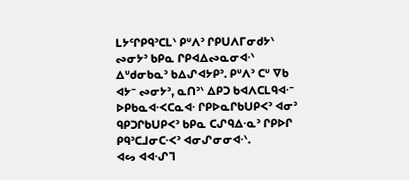ᒪᔭᑦᒋᑭᑫᐣᑕᒪᐠ ᑭᐡᐱᐣ ᒋᑭᑌᐱᒥᓂᑯᔭᐠ ᔓᓂᔭᐣ ᑲᑭᓇ ᒋᑭᐊᐃᔓᓇᓂᐊᐧᐠ ᐃᐡᑯᓂᑲᓇᐣ ᑲᐃᔑᐊᔭᑭᐣ. ᑭᐡᐱᐣ ᑕᐡ ᐁᑲ ᐊᔭᐨ ᔓᓂᔭᐣ, ᓇᑎᐣᐠ ᐃᑭᑐ ᑲᐊᐱᑕᒪᑫᐊᐧᐨ ᐅᑭᑲᓇᐊᐧᐸᑕᓇᐊᐧ ᒋᑭᐅᓇᒋᑲᑌᑭᐸᐣ ᐊᓂᐣ ᑫᑭᑐᒋᑲᑌᑭᐸᐣ ᑲᑭᓇ ᑕᔑᑫᐃᐧᓇᐣ ᒋᑭᐅᒋ ᑭᑫᐣᑕᒧᓂᑕᐧᐸᐣ ᐊᓂᔑᓂᓂᐊᐧᐠ.
ᐊᔕ ᐊᐊᐧᔑᒣ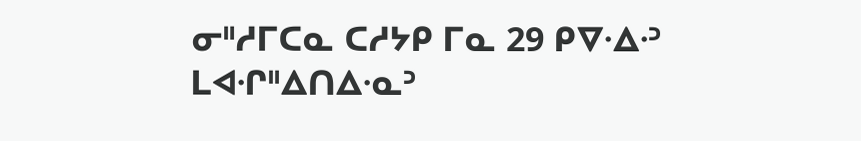ᓂᐦᓱᒥᑕᓇ ᑕᓱᔭᑭ ᒥᓇ 29 ᑭᐁᐧᐃᐧᐣ ᒪᐊᐧᒋᐦᐃᑎᐃᐧᓇᐣ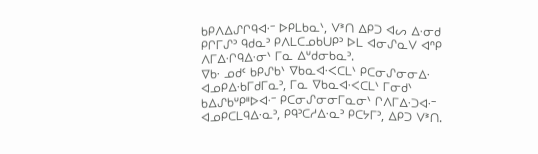ᑲᑭᐱᐃᔑᒋᑫᐊᐧᐨ ᐅᑭᒪᑲᓇᐠ, ᐯᕑᑎ ᐃᑭᑐ ᐊᔕ ᐃᐧᓂᑯ ᑭᒋᒥᔑᐣ ᑫᑯᓇᐣ ᑭᐱᒪᑕᓄᑲᑌᑭᐣ ᐅᒪ ᐊᓂᔑᓇᐯ ᐊᐢᑭ ᐱᒥᐃᐧᒋᑫᐃᐧᓂᐠ ᒥᓇ ᐃᐡᑯᓂᑲᓇᐣ.
ᐁᑲᐧ ᓄᑯᑦ ᑲᑭᔑᑲᐠ ᐁᑲᓇᐊᐧᐸᑕᒪᐠ ᑭᑕᓂᔑᓂᓂᐃᐧ ᐊᓄᑭᐃᐧᑲᒥᑯᒥᓇᐣ, ᒥᓇ ᐁᑲᓇᐊᐧᐸᑕᒪᐠ ᒥᓂᑯᐠ ᑲᐃᔑᑲᐡᑭᐦᐅᐊᐧᐨ ᑭᑕᓂᔑᓂᓂᒥᓇᓂᐠ ᒋᐱᒥᐃᐧᑐᐊᐧᐨ ᐊᓄᑭᑕᒪᑫᐃᐧᓇᐣ, ᑭᑫᐣᑕᓱᐃᐧᓇᐣ ᑭᑕᔭᒥᐣ, ᐃᑭᑐ ᐯᕑᑎ.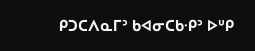ᑭᑐᑕᐱᓇᒥᐣ ᑲᐊᓂᑕᑲᐧᑭᐣ ᐅᐡᑭ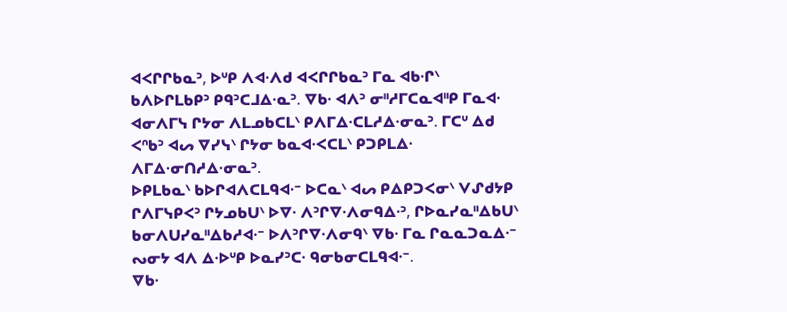ᐊᐸᒋᒋᑲᓇᐣ, ᐅᐡᑭ ᐱᐊᐧᐱᑯ ᐊᐸᒋᒋᑲᓇᐣ ᒥᓇ ᐊᑲᐧᒋᐠ ᑲᐱᐅᒋᒪᑲᑭᐣ ᑭᑫᐣᑕᒧᐃᐧᓇᐣ. ᐁᑲᐧ ᐊᐱᐣ ᓂᐦᓱᒥᑕᓇᐊᐦᑭ ᒥᓇᐊᐧ ᐊᓂᐱᒥᓭ ᒋᔭᓂ ᐱᒪᓄᑲᑕᒪᐠ ᑭᐱᒥᐃᐧᑕᒪᓱᐃᐧᓂᓇᐣ. ᒥᑕᐡ ᐃᑯ ᐸᐢᑲᐣ ᐊᔕ ᐁᓯᓭᐠ ᒋᔭᓂ ᑲᓇᐊᐧᐸᑕᒪᐠ ᑭᑐᑭᒪᐃᐧ ᐱᒥᐃᐧᓂᑎᓱᐃᐧᓂᓇᐣ.
ᐅᑭᒪᑲᓇᐠ ᑲᐅᒋᐊᐱᑕᒪᑫᐊᐧᐨ ᐅᑕᓇᐠ ᐊᔕ ᑭᐃᑭᑐᐸᓂᐠ ᐯᔑᑯᔭᑭ ᒋᐱᒥᓭᑭᐸᐣ ᒋᔭᓄᑲᑌᐠ ᐅᐁᐧ ᐱᐣᒋᐁᐧᐱᓂᑫᐃᐧᐣ, ᒋᐅᓇᓯᓇᐦᐃᑲᑌᐠ ᑲᓂᐱᑌᓯᓇᐦᐃᑲᓱᐊᐧᐨ ᐅᐱᐣᒋᐁᐧᐱᓂᑫᐠ ᐁᑲᐧ ᒥᓇ ᒋᓇᓇᑐᓇᐃᐧᐨ ᔓᓂᔭ ᐊᐱ ᐃᐧᐅᐡᑭ ᐅᓇᓯᐣᑕᐧ ᑫᓂᑲᓂᑕᒪᑫᐊᐧᐨ.
ᐁᑲᐧ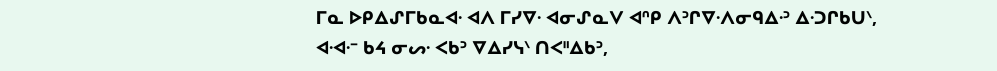ᒥᓇ ᐅᑭᐃᔑᒥᑲᓇᐊᐧ ᐊᐱ ᒥᓯᐁᐧ ᐊᓂᔑᓇᐯ ᐊᐢᑭ ᐱᐣᒋᐁᐧᐱᓂᑫᐃᐧᐣ ᐃᐧᑐᒋᑲᑌᐠ, ᐊᐧᐊᐧᐨ ᑲᔦ ᓂᔕᐧ ᐸᑲᐣ ᐁᐃᓯᓭᐠ ᑎᐸᐦᐃᑲᐣ,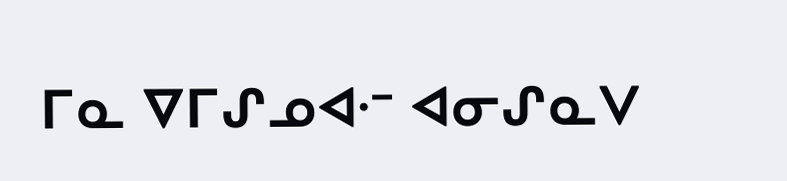ᒥᓇ ᐁᒥᔑᓄᐊᐧᐨ ᐊᓂᔑᓇᐯ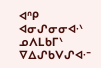ᐊᐢᑭ ᐊᓂᔑᓂᓂᐊᐧᐠ ᓄᐱᒪᑲᒥᐠ ᐁᐃᔑᑲᐯᔑᐊᐧᐨ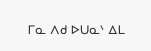ᒥᓇ ᐱᑯ ᐅᑌᓇᐠ ᐃᒪ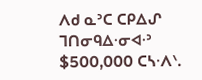ᐱᑯ ᓇᐣᑕ ᑕᑭᐃᔑ ᒣᑎᓂᑫᐃᐧᓂᐊᐧᐣ $500,000 ᑕᓴᐧᐱᐠ.